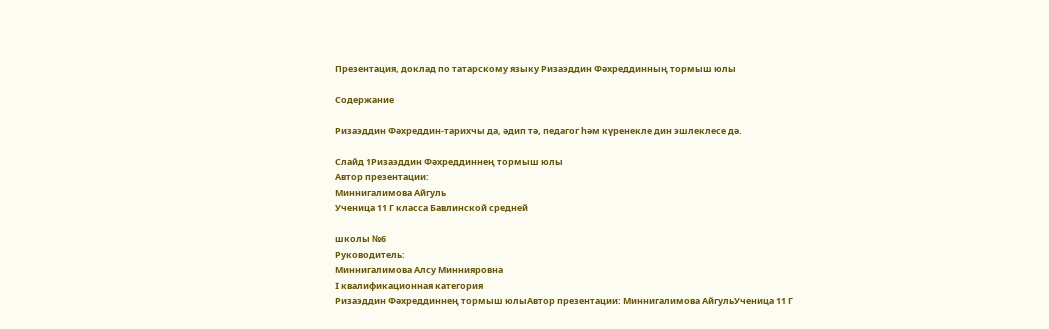Презентация, доклад по татарскому языку Ризаэддин Фәхреддинның тормыш юлы

Содержание

Ризаэддин Фәхреддин-тарихчы да, әдип тә, педагог һәм күренекле дин эшлеклесе дә.

Слайд 1Ризаэддин Фәхреддиннең тормыш юлы
Автор презентации:
Миннигалимова Айгуль
Ученица 11 Г класса Бавлинской средней

школы №6
Руководитель:
Миннигалимова Алсу Миннияровна
I квалификационная категория
Ризаэддин Фәхреддиннең тормыш юлыАвтор презентации: Миннигалимова АйгульУченица 11 Г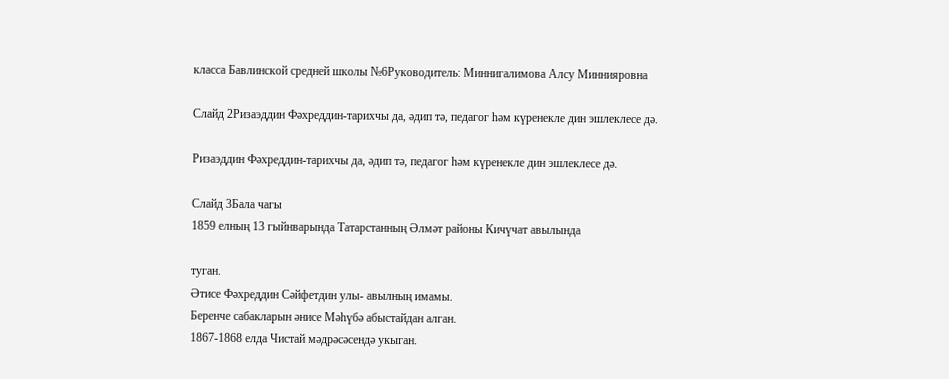класса Бавлинской средней школы №6Руководитель: Миннигалимова Алсу Миннияровна

Слайд 2Ризаэддин Фәхреддин-тарихчы да, әдип тә, педагог һәм күренекле дин эшлеклесе дә.

Ризаэддин Фәхреддин-тарихчы да, әдип тә, педагог һәм күренекле дин эшлеклесе дә.

Слайд 3Бала чагы
1859 елның 13 гыйнварында Татарстанның Әлмәт районы Кичүчат авылында

туган.
Әтисе Фәхреддин Сәйфетдин улы- авылның имамы.
Беренче сабакларын әнисе Мәһүбә абыстайдан алган.
1867-1868 елда Чистай мәдрәсәсендә укыган.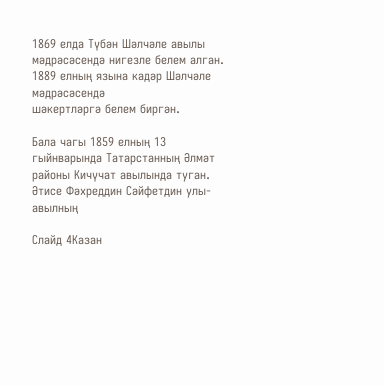1869 елда Түбән Шәлчәле авылы мәдрәсәсендә нигезле белем алган.
1889 елның язына кадәр Шәлчәле мәдрәсәсендә
шәкертләргә белем биргән.

Бала чагы 1859 елның 13 гыйнварында Татарстанның Әлмәт районы Кичүчат авылында туган. Әтисе Фәхреддин Сәйфетдин улы- авылның

Слайд 4Казан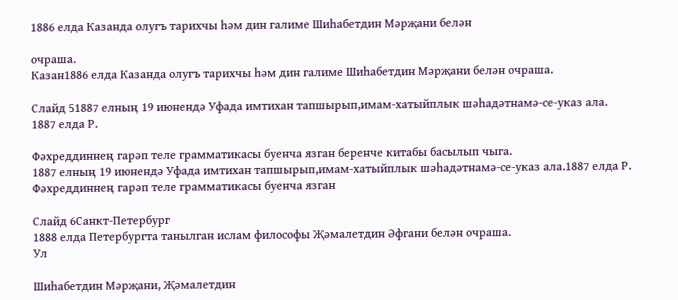1886 елда Казанда олугъ тарихчы һәм дин галиме Шиһабетдин Мәрҗани белән

очраша.
Казан1886 елда Казанда олугъ тарихчы һәм дин галиме Шиһабетдин Мәрҗани белән очраша.

Слайд 51887 елның 19 июнендә Уфада имтихан тапшырып,имам-хатыйплык шәһадәтнамә-се-указ ала.
1887 елда Р.

Фәхреддиннең гарәп теле грамматикасы буенча язган беренче китабы басылып чыга.
1887 елның 19 июнендә Уфада имтихан тапшырып,имам-хатыйплык шәһадәтнамә-се-указ ала.1887 елда Р. Фәхреддиннең гарәп теле грамматикасы буенча язган

Слайд 6Санкт-Петербург
1888 елда Петербургта танылган ислам философы Җәмалетдин Әфгани белән очраша.
Ул

Шиһабетдин Мәрҗани, Җәмалетдин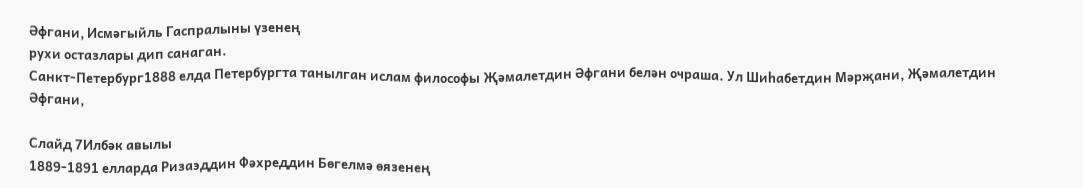Әфгани, Исмәгыйль Гаспралыны үзенең
рухи остазлары дип санаган.
Санкт-Петербург1888 елда Петербургта танылган ислам философы Җәмалетдин Әфгани белән очраша. Ул Шиһабетдин Мәрҗани, Җәмалетдин   Әфгани,

Слайд 7Илбәк авылы
1889-1891 елларда Ризаэддин Фәхреддин Бөгелмә өязенең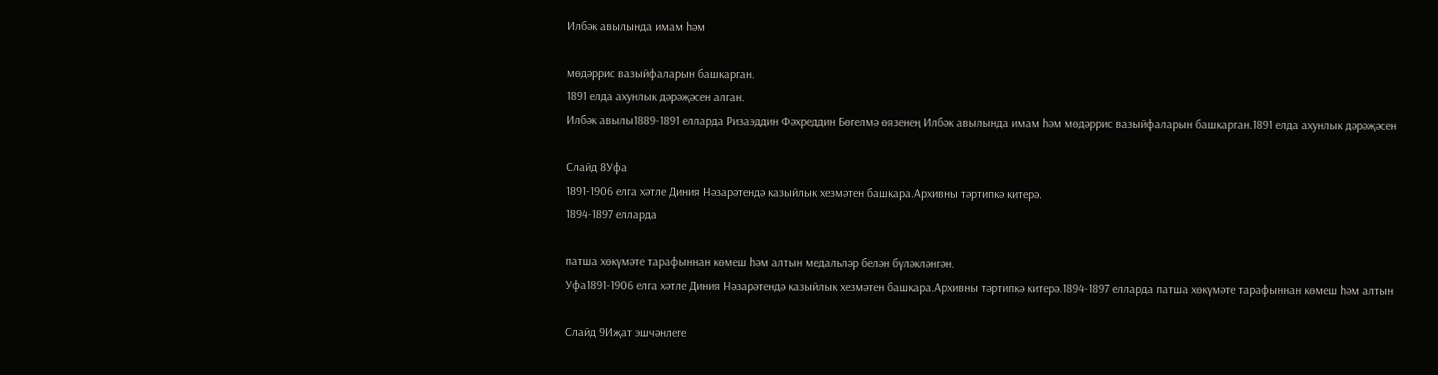Илбәк авылында имам һәм

мөдәррис вазыйфаларын башкарган.
1891 елда ахунлык дәрәҗәсен алган.
Илбәк авылы1889-1891 елларда Ризаэддин Фәхреддин Бөгелмә өязенең Илбәк авылында имам һәм мөдәррис вазыйфаларын башкарган.1891 елда ахунлык дәрәҗәсен

Слайд 8Уфа
1891-1906 елга хәтле Диния Нәзарәтендә казыйлык хезмәтен башкара.Архивны тәртипкә китерә.
1894-1897 елларда

патша хөкүмәте тарафыннан көмеш һәм алтын медальләр белән бүләкләнгән.
Уфа1891-1906 елга хәтле Диния Нәзарәтендә казыйлык хезмәтен башкара.Архивны тәртипкә китерә.1894-1897 елларда патша хөкүмәте тарафыннан көмеш һәм алтын

Слайд 9Иҗат эшчәнлеге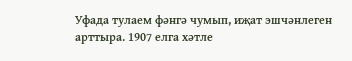Уфада тулаем фәнгә чумып, иҗат эшчәнлеген арттыра. 1907 елга хәтле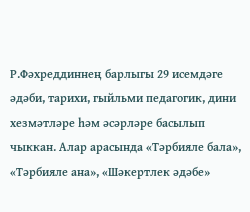Р.Фәхреддиннең барлыгы 29 исемдәге әдәби, тарихи, гыйльми педагогик, дини хезмәтләре һәм әсәрләре басылып чыккан. Алар арасында «Тәрбияле бала», «Тәрбияле ана», «Шәкертлек әдәбе»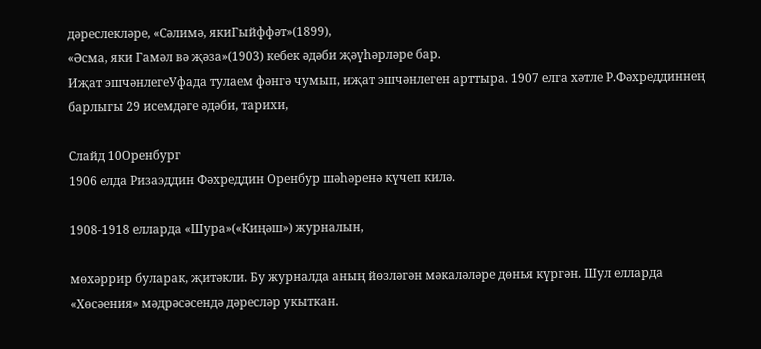дәреслекләре, «Сәлимә, якиГыйффәт»(1899),
«Әсма, яки Гамәл вә җәза»(1903) кебек әдәби җәүһәрләре бар.
Иҗат эшчәнлегеУфада тулаем фәнгә чумып, иҗат эшчәнлеген арттыра. 1907 елга хәтле Р.Фәхреддиннең барлыгы 29 исемдәге әдәби, тарихи,

Слайд 10Оренбург
1906 елда Ризаэддин Фәхреддин Оренбур шәһәренә күчеп килә.

1908-1918 елларда «Шура»(«Киңәш») журналын,

мөхәррир буларак, җитәкли. Бу журналда аның йөзләгән мәкаләләре дөнья күргән. Шул елларда «Хөсәения» мәдрәсәсендә дәресләр укыткан.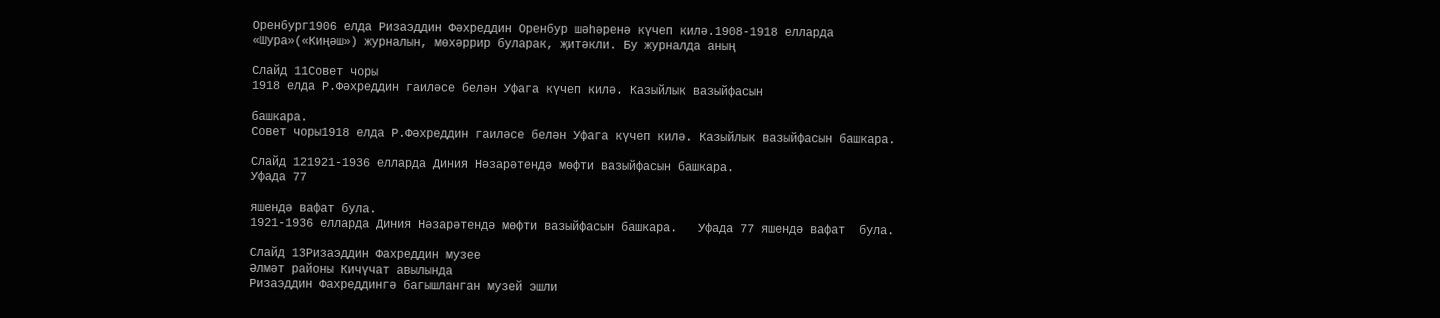Оренбург1906 елда Ризаэддин Фәхреддин Оренбур шәһәренә күчеп килә.1908-1918 елларда «Шура»(«Киңәш») журналын, мөхәррир буларак, җитәкли. Бу журналда аның

Слайд 11Совет чоры
1918 елда Р.Фәхреддин гаиләсе белән Уфага күчеп килә. Казыйлык вазыйфасын

башкара.
Совет чоры1918 елда Р.Фәхреддин гаиләсе белән Уфага күчеп килә. Казыйлык вазыйфасын башкара.

Слайд 121921-1936 елларда Диния Нәзарәтендә мөфти вазыйфасын башкара.
Уфада 77

яшендә вафат була.
1921-1936 елларда Диния Нәзарәтендә мөфти вазыйфасын башкара.   Уфада 77 яшендә вафат  була.

Слайд 13Ризаэддин Фахреддин музее
Әлмәт районы Кичүчат авылында
Ризаэддин Фахреддингә багышланган музей эшли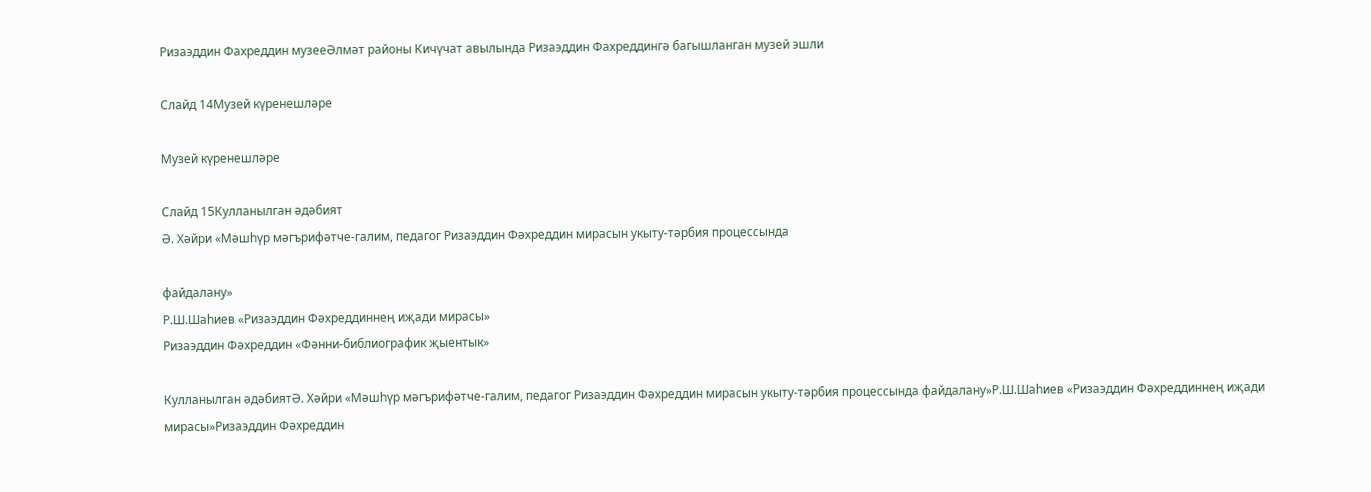Ризаэддин Фахреддин музееӘлмәт районы Кичүчат авылында Ризаэддин Фахреддингә багышланган музей эшли

Слайд 14Музей күренешләре

Музей күренешләре

Слайд 15Кулланылган әдәбият
Ә. Хәйри «Мәшһүр мәгърифәтче-галим, педагог Ризаэддин Фәхреддин мирасын укыту-тәрбия процессында

файдалану»
Р.Ш.Шаһиев «Ризаэддин Фәхреддиннең иҗади мирасы»
Ризаэддин Фәхреддин «Фәнни-библиографик җыентык»

Кулланылган әдәбиятӘ. Хәйри «Мәшһүр мәгърифәтче-галим, педагог Ризаэддин Фәхреддин мирасын укыту-тәрбия процессында файдалану»Р.Ш.Шаһиев «Ризаэддин Фәхреддиннең иҗади мирасы»Ризаэддин Фәхреддин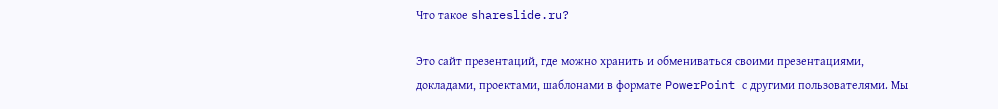Что такое shareslide.ru?

Это сайт презентаций, где можно хранить и обмениваться своими презентациями, докладами, проектами, шаблонами в формате PowerPoint с другими пользователями. Мы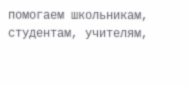помогаем школьникам, студентам, учителям,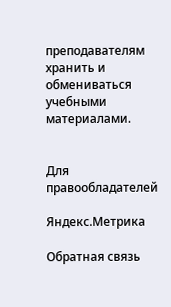преподавателям хранить и обмениваться учебными материалами.


Для правообладателей

Яндекс.Метрика

Обратная связь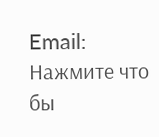Email: Нажмите что бы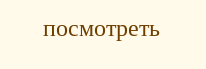посмотреть